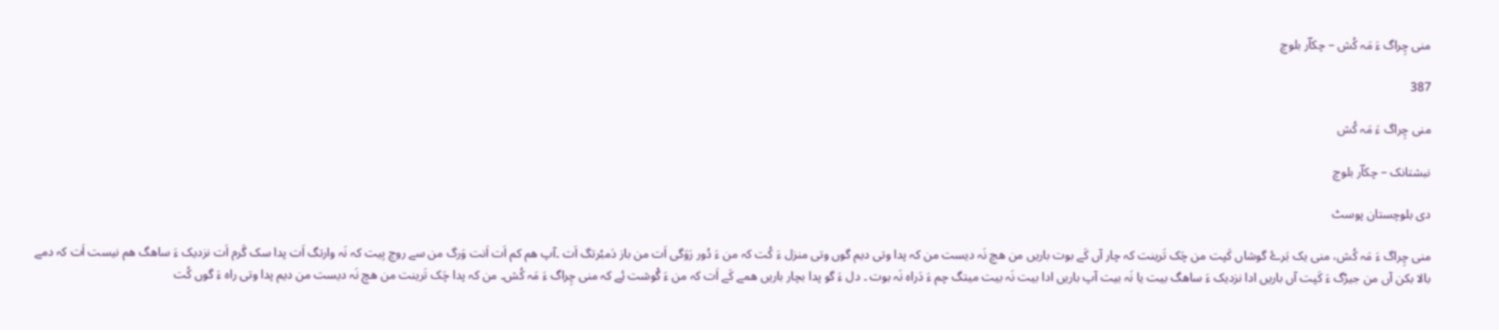منی چِراگ ءَ مَہ کُش – چکاؔر بلوچ

387

منی چِراگ ءَ مَہ کُش

نبشتانک – چکاؔر بلوچ

دی بلوچستان پوسٹ

منی چِراگ ءَ مَہ کُش، منی یک بَرۓ گوشاں کَپت من چَک تَرینت کہ چار آں کَے بوت باریں من ھچ نَہ دیست من کہ پدا وتی دیم گوں وتی منزل ءَ کُت کہ من ءَ دُور رَوَگی اَت من باز دَمبُرتگ اَت ۔آپ ھم کم اَت اَنت وَرگ من سے روچ بِیت کہ نَہ وارتگ اَت پدا سک گَرم اَت نزدیک ءَ ساھگ ھم نیست اَت کہ دمے بالا بکن آں من جیڑگ ءَ کَپت آں باریں ادا نزدیک ءَ ساھگ بیت یا نَہ بیت آپ باریں ادا بیت نَہ بیت میتگ چم ءَ دَراہ نَہ بوت ۔ دل ءَ گو پدا بچار باریں ھمے کَے اَت کہ من ءَ گْوشت ئِے کہ منی چِراگ ءَ مَہ کُش۔ من کہ پدا چَک تَرینت من ھچ نَہ دیست من دیم پدا وتی راہ ءَ گوں کُت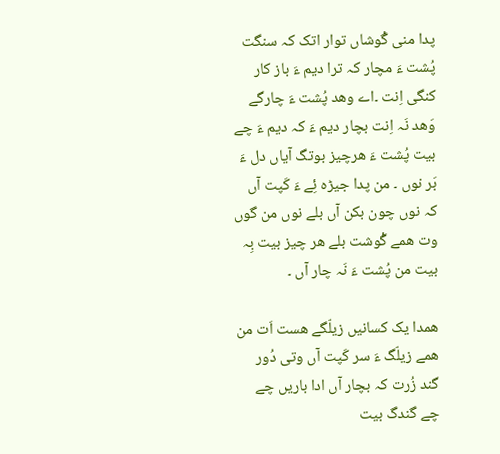پدا منی گْوشاں توار اتک کہ سنگت پُشت ءَ مچار کہ ترا دیم ءَ باز کار کنگی اِنت ۔اے وھد پُشت ءَ چارگے وَھد نَہ اِنت بچار دیم ءَ کہ دیم ءَ چے بیت پُشت ءَ ھرچیز بوتگ آیاں دل ءَ بَر نوں ۔ من پدا جیڑہ ئِے ءَ کَپت آں کہ نوں چون بکن آں بلے نوں من گوں وت ھمے گْوشت بلے ھر چیز بیت بِہ بیت من پُشت ءَ نَہ چار آں ۔

ھمدا یک کسانیں زیلّگے ھست اَت من ھمے زیلّگ ءَ سر کَپت آں وتی دُور گند زُرت کہ بچار آں ادا باریں چے چے گندگ بیت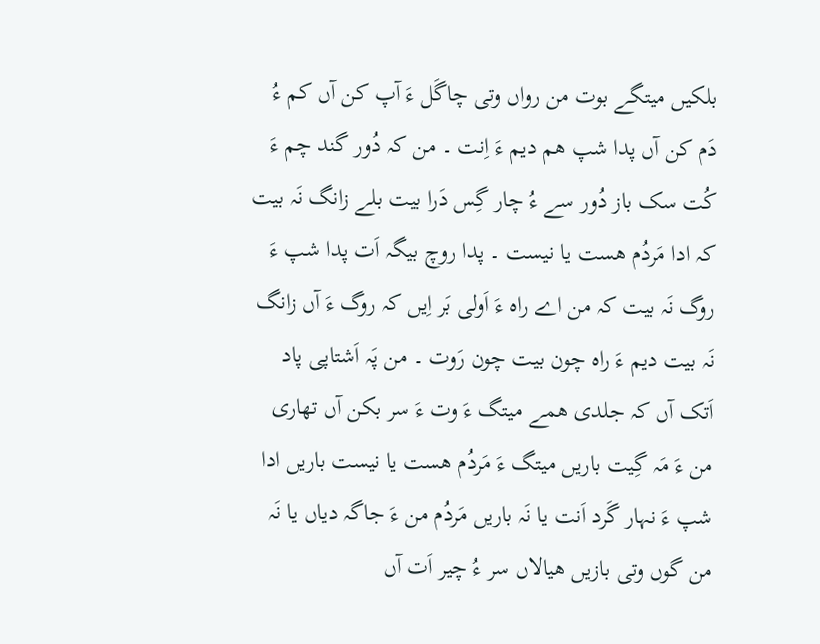بلکیں میتگے بوت من رواں وتی چاگَل ءَ آپ کن آں کم ءُ دَم کن آں پدا شپ ھم دیم ءَ اِنت ۔ من کہ دُور گند چم ءَ کُت سک باز دُور سے ءُ چار گِس دَرا بیت بلے زانگ نَہ بیت کہ ادا مَردُم ھست یا نیست ۔ پدا روچ بیگہ اَت پدا شپ ءَ روگ نَہ بیت کہ من اے راہ ءَ اَولی بَر اِیں کہ روگ ءَ آں زانگ نَہ بیت دیم ءَ راہ چون بیت چون رَوت ۔ من پَہ اَشتاپی پاد اَتک آں کہ جلدی ھمے میتگ ءَ وت ءَ سر بکن آں تھاری من ءَ مَہ گِیت باریں میتگ ءَ مَردُم ھست یا نیست باریں ادا شپ ءَ نہار گَرد اَنت یا نَہ باریں مَردُم من ءَ جاگہ دیاں یا نَہ من گوں وتی بازیں ھیالاں سر ءُ چیر اَت آں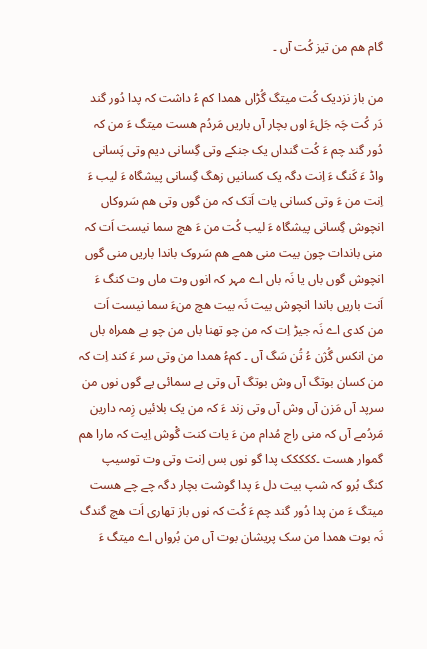گام ھم من تیز کُت آں ۔

من باز نزدیک کُت میتگ گُڑاں ھمدا کم ءُ داشت کہ پدا دُور گند دَر کُت چَہ جَلءَ اوں بچار آں باریں مَردُم ھست میتگ ءَ من کہ دُور گند چم ءَ کُت گنداں یک جنکے وتی گِسانی دیم وتی پَسانی واڈ ءَ کَنگ ءَ اِنت دگہ یک کسانیں زھگ گِسانی پیشگاہ ءَ لیب ءَ اِنت من ءَ وتی کسانی یات اَتک کہ من گوں وتی ھم سَروکاں انچوش گِسانی پیشگاہ ءَ لیب کُت من ءَ ھچ سما نیست اَت کہ منی باندات چون بیت منی ھمے ھم سَروک باندا باریں منی گوں انچوش گوں باں یا نَہ باں اے مہر کہ انوں وت ماں وت کنگ ءَ اَنت باریں باندا انچوش بیت نَہ بیت ھچ منءَ سما نیست اَت من کدی اے نَہ جیڑ اِت کہ من چو تھنا باں من چو بے ھمراہ باں من انکس گُژن ءُ تُن سَگ آں ۔ کمءُ ھمدا من وتی سر ءَ کند اِت کہ من کسان بوتگ آں وش بوتگ آں وتی بے سمائی یے گوں نوں من سرپد آں مَزن آں وش آں وتی زند ءَ کہ من یک بلائیں زِمہ دارین مَردُمے آں کہ منی راج مُدام من ءَ یات کنت گْوش اِیت کہ مارا ھم گموار ھست ۔ککککک پدا گو نوں بس اِنت وتی وت توسیپ کنگ بُرو کہ شپ بیت دل ءَ پدا گوشت بچار دگہ چے چے ھست میتگ ءَ من پدا دُور گند چم ءَ کُت کہ نوں باز تھاری اَت ھچ گندگ نَہ بوت ھمدا من سک پریشان بوت آں من بُرواں اے میتگ ءَ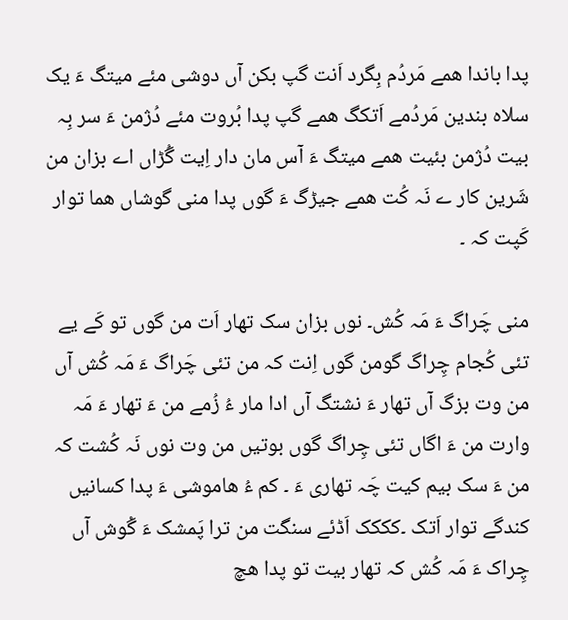پدا باندا ھمے مَردُم بِگرد اَنت گپ بکن آں دوشی مئے میتگ ءَ یک سلاہ بندین مَردُمے اَتکگ ھمے گپ پدا بُروت مئے دُژمن ءَ سر بِہ بیت دُژمن بئیت ھمے میتگ ءَ آس مان دار اِیت گُڑاں اے بزان من شَرین کار ے نَہ کُت ھمے جیڑگ ءَ گوں پدا منی گوشاں ھما توار کَپت کہ ۔

منی چَراگ ءَ مَہ کُش۔ نوں بزان سک تھار اَت من گوں تو کَے یے تئی کُجام چِراگ گومن گوں اِنت کہ من تئی چَراگ ءَ مَہ کُش آں من وت بزگ آں تھار ءَ نشتگ آں ادا مار ءُ زُمے من ءَ تھار ءَ مَہ وارت من ءَ اگاں تئی چِراگ گوں بوتیں من وت نوں نَہ کُشت کہ من ءَ سک بیم کیت چَہ تھاری ءَ ۔ کم ءُ ھاموشی ءَ پدا کسانیں کندگے توار اَتک ۔کککک اَڈئے سنگت من ترا پَمشک ءَ گْوش آں چِراک ءَ مَہ کُش کہ تھار بیت تو پدا ھچ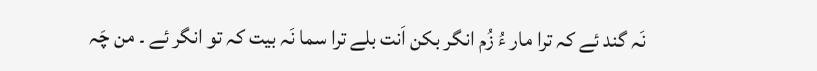نَہ گند ئے کہ ترا مار ءُ زُم انگر بکن اَنت بلے ترا سما نَہ بیت کہ تو انگر ئے ۔ من چَہ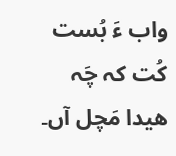واب ءَ بُست کُت کہ چَہ ھیدا مَچل آں۔